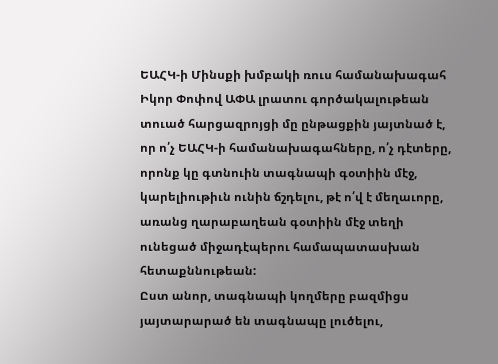ԵԱՀԿ-ի Մինսքի խմբակի ռուս համանախագահ Իկոր Փոփով ԱՓԱ լրատու գործակալութեան տուած հարցազրոյցի մը ընթացքին յայտնած է, որ ո՛չ ԵԱՀԿ-ի համանախագահները, ո՛չ դէտերը, որոնք կը գտնուին տագնապի գօտիին մէջ, կարելիութիւն ունին ճշդելու, թէ ո՛վ է մեղաւորը, առանց ղարաբաղեան գօտիին մէջ տեղի ունեցած միջադէպերու համապատասխան հետաքննութեան:
Ըստ անոր, տագնապի կողմերը բազմիցս յայտարարած են տագնապը լուծելու,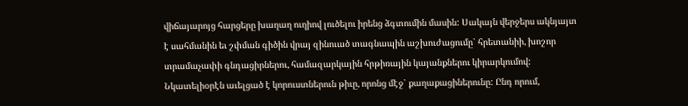վիճայարոյց հարցերը խաղաղ ուղիով լուծելու իրենց ձգտումին մասին: Սակայն վերջերս ակնյայտ է սահմանին եւ շփման գիծին վրայ զինուած տագնապին աշխուժացումը` հրետանիի, խոշոր տրամաչափի գնդացիրներու, համազարկային հրթիռային կայանքներու կիրարկումով: Նկատելիօրէն աւելցած է կորուստներուն թիւը, որոնց մէջ` քաղաքացիներունը: Ընդ որում,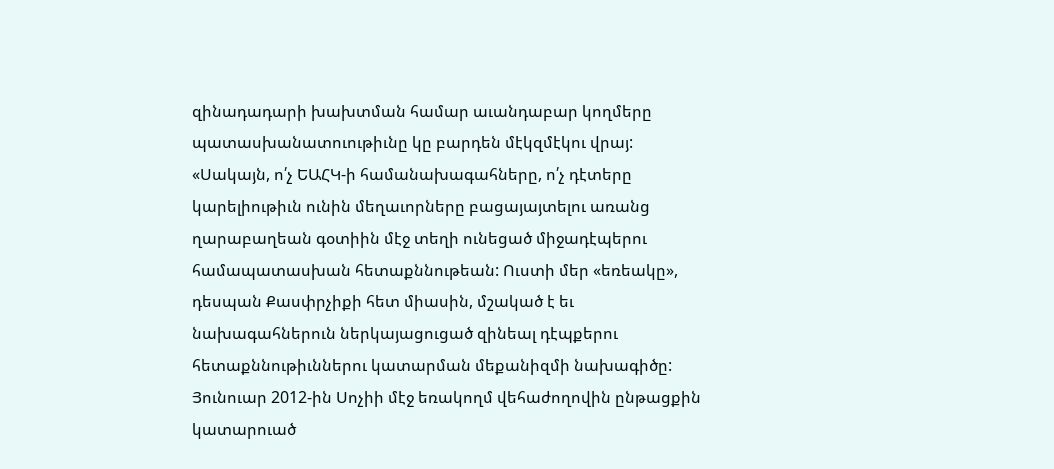զինադադարի խախտման համար աւանդաբար կողմերը պատասխանատուութիւնը կը բարդեն մէկզմէկու վրայ:
«Սակայն, ո՛չ ԵԱՀԿ-ի համանախագահները, ո՛չ դէտերը կարելիութիւն ունին մեղաւորները բացայայտելու առանց ղարաբաղեան գօտիին մէջ տեղի ունեցած միջադէպերու համապատասխան հետաքննութեան: Ուստի մեր «եռեակը», դեսպան Քասփրչիքի հետ միասին, մշակած է եւ նախագահներուն ներկայացուցած զինեալ դէպքերու հետաքննութիւններու կատարման մեքանիզմի նախագիծը: Յունուար 2012-ին Սոչիի մէջ եռակողմ վեհաժողովին ընթացքին կատարուած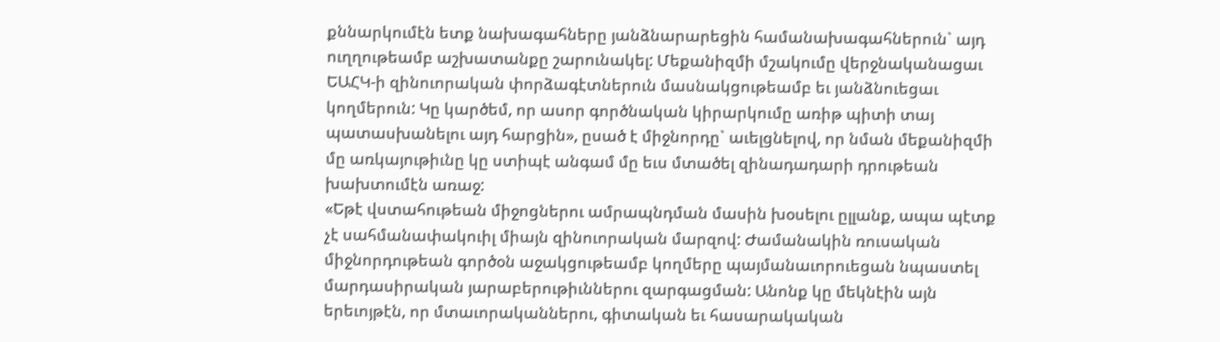քննարկումէն ետք նախագահները յանձնարարեցին համանախագահներուն` այդ ուղղութեամբ աշխատանքը շարունակել: Մեքանիզմի մշակումը վերջնականացաւ ԵԱՀԿ-ի զինուորական փորձագէտներուն մասնակցութեամբ եւ յանձնուեցաւ կողմերուն: Կը կարծեմ, որ ասոր գործնական կիրարկումը առիթ պիտի տայ պատասխանելու այդ հարցին», ըսած է միջնորդը` աւելցնելով, որ նման մեքանիզմի մը առկայութիւնը կը ստիպէ անգամ մը եւս մտածել զինադադարի դրութեան խախտումէն առաջ:
«Եթէ վստահութեան միջոցներու ամրապնդման մասին խօսելու ըլլանք, ապա պէտք չէ սահմանափակուիլ միայն զինուորական մարզով: Ժամանակին ռուսական միջնորդութեան գործօն աջակցութեամբ կողմերը պայմանաւորուեցան նպաստել մարդասիրական յարաբերութիւններու զարգացման: Անոնք կը մեկնէին այն երեւոյթէն, որ մտաւորականներու, գիտական եւ հասարակական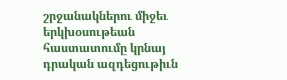շրջանակներու միջեւ երկխօսութեան հաստատումը կրնայ դրական ազդեցութիւն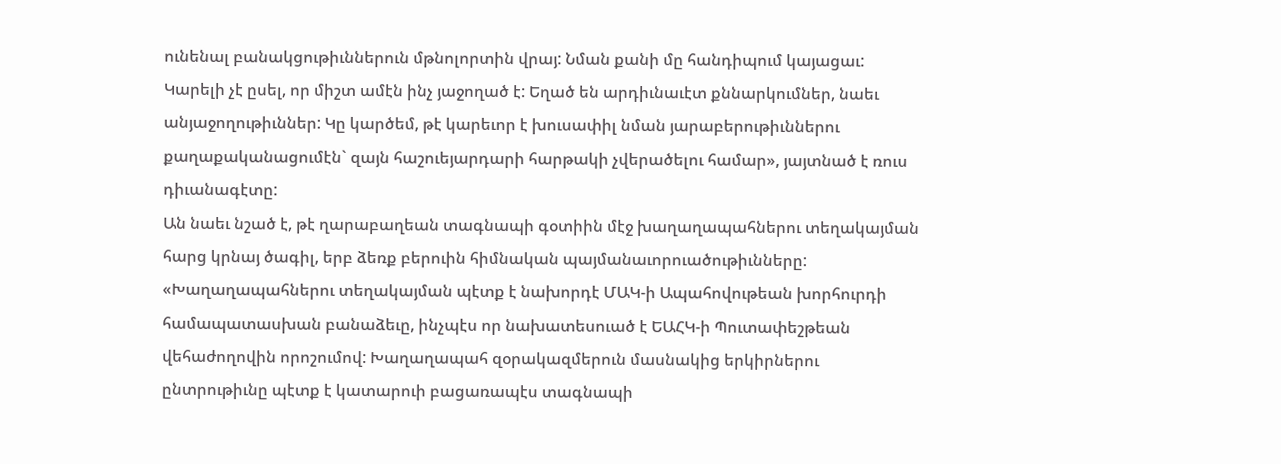ունենալ բանակցութիւններուն մթնոլորտին վրայ: Նման քանի մը հանդիպում կայացաւ: Կարելի չէ ըսել, որ միշտ ամէն ինչ յաջողած է: Եղած են արդիւնաւէտ քննարկումներ, նաեւ անյաջողութիւններ: Կը կարծեմ, թէ կարեւոր է խուսափիլ նման յարաբերութիւններու քաղաքականացումէն` զայն հաշուեյարդարի հարթակի չվերածելու համար», յայտնած է ռուս դիւանագէտը:
Ան նաեւ նշած է, թէ ղարաբաղեան տագնապի գօտիին մէջ խաղաղապահներու տեղակայման հարց կրնայ ծագիլ, երբ ձեռք բերուին հիմնական պայմանաւորուածութիւնները: «Խաղաղապահներու տեղակայման պէտք է նախորդէ ՄԱԿ-ի Ապահովութեան խորհուրդի համապատասխան բանաձեւը, ինչպէս որ նախատեսուած է ԵԱՀԿ-ի Պուտափեշթեան վեհաժողովին որոշումով: Խաղաղապահ զօրակազմերուն մասնակից երկիրներու ընտրութիւնը պէտք է կատարուի բացառապէս տագնապի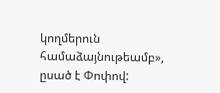կողմերուն համաձայնութեամբ», ըսած է Փոփով: